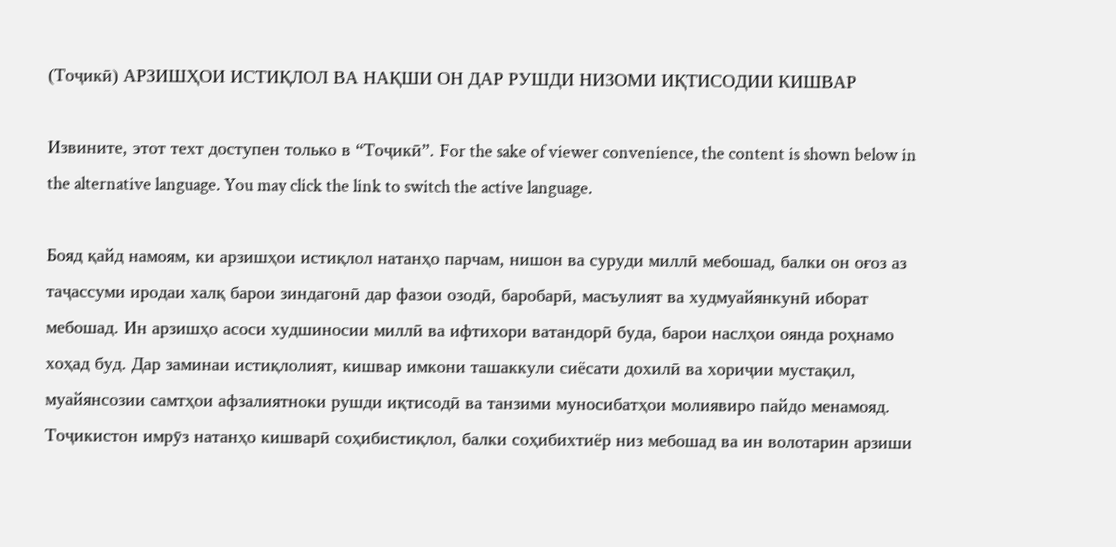(Тоҷикӣ) АРЗИШҲОИ ИСТИҚЛОЛ ВА НАҚШИ ОН ДАР РУШДИ НИЗОМИ ИҚТИСОДИИ КИШВАР

Извините, этот техт доступен только в “Тоҷикӣ”. For the sake of viewer convenience, the content is shown below in the alternative language. You may click the link to switch the active language.

Бояд қайд намоям, ки арзишҳои истиқлол натанҳо парчам, нишон ва суруди миллӣ мебошад, балки он оғоз аз таҷассуми иродаи халқ барои зиндагонӣ дар фазои озодӣ, баробарӣ, масъулият ва худмуайянкунӣ иборат мебошад. Ин арзишҳо асоси худшиносии миллӣ ва ифтихори ватандорӣ буда, барои наслҳои оянда роҳнамо хоҳад буд. Дар заминаи истиқлолият, кишвар имкони ташаккули сиёсати дохилӣ ва хориҷии мустақил, муайянсозии самтҳои афзалиятноки рушди иқтисодӣ ва танзими муносибатҳои молиявиро пайдо менамояд. Тоҷикистон имрӯз натанҳо кишварӣ соҳибистиқлол, балки соҳибихтиёр низ мебошад ва ин волотарин арзиши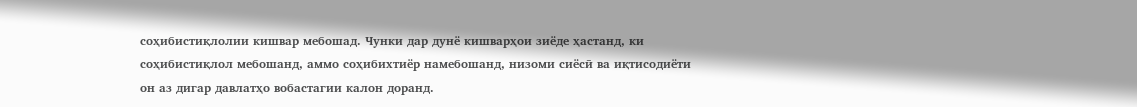соҳибистиқлолии кишвар мебошад. Чунки дар дунё кишварҳои зиёде ҳастанд, ки соҳибистиқлол мебошанд, аммо соҳибихтиёр намебошанд, низоми сиёсӣ ва иқтисодиёти он аз дигар давлатҳо вобастагии калон доранд.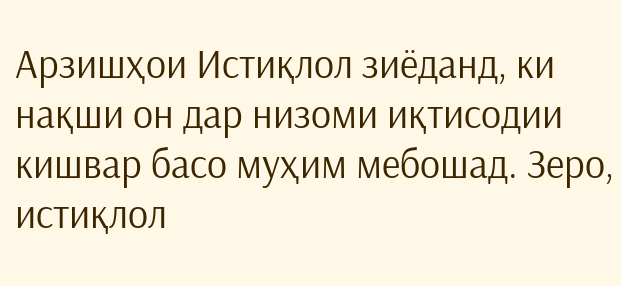Арзишҳои Истиқлол зиёданд, ки нақши он дар низоми иқтисодии кишвар басо муҳим мебошад. Зеро, истиқлол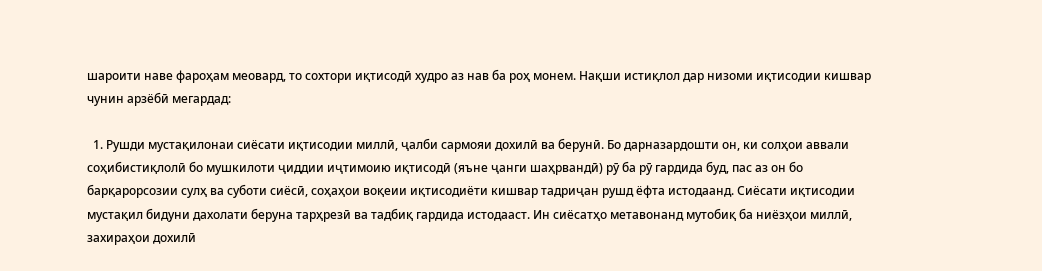шароити наве фароҳам меовард, то сохтори иқтисодӣ худро аз нав ба роҳ монем. Нақши истиқлол дар низоми иқтисодии кишвар чунин арзёбӣ мегардад:

  1. Рушди мустақилонаи сиёсати иқтисодии миллӣ, ҷалби сармояи дохилӣ ва берунӣ. Бо дарназардошти он, ки солҳои аввали соҳибистиқлолӣ бо мушкилоти ҷиддии иҷтимоию иқтисодӣ (яъне ҷанги шаҳрвандӣ) рӯ ба рӯ гардида буд, пас аз он бо барқарорсозии сулҳ ва суботи сиёсӣ, соҳаҳои воқеии иқтисодиёти кишвар тадриҷан рушд ёфта истодаанд. Сиёсати иқтисодии мустақил бидуни дахолати беруна тарҳрезӣ ва тадбиқ гардида истодааст. Ин сиёсатҳо метавонанд мутобиқ ба ниёзҳои миллӣ, захираҳои дохилӣ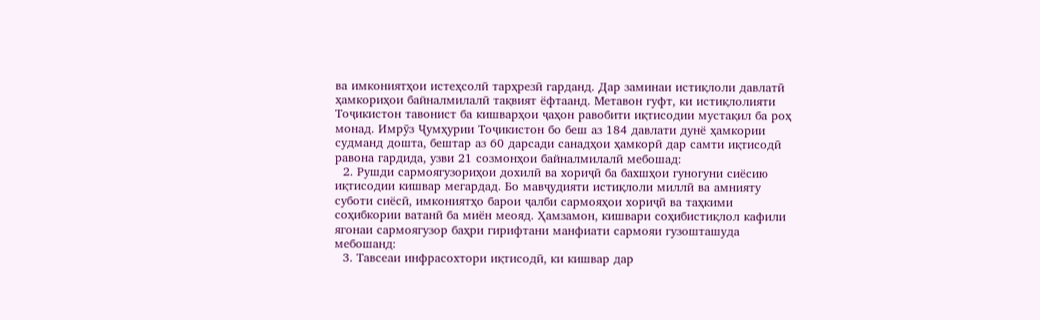ва имкониятҳои истеҳсолӣ тарҳрезӣ гарданд. Дар заминаи истиқлоли давлатӣ ҳамкориҳои байналмилалӣ тақвият ёфтаанд. Метавон гуфт, ки истиқлолияти Тоҷикистон тавонист ба кишварҳои ҷаҳон равобити иқтисодии мустақил ба роҳ монад. Имрӯз Ҷумҳурии Тоҷикистон бо беш аз 184 давлати дунё ҳамкории судманд дошта, бештар аз 60 дарсади санадҳои ҳамкорӣ дар самти иқтисодӣ равона гардида, узви 21 созмонҳои байналмилалӣ мебошад:
  2. Рушди сармоягузориҳои дохилӣ ва хориҷӣ ба бахшҳои гуногуни сиёсию иқтисодии кишвар мегардад. Бо мавҷудияти истиқлоли миллӣ ва амнияту суботи сиёсӣ, имкониятҳо барои ҷалби сармояҳои хориҷӣ ва таҳкими соҳибкории ватанӣ ба миён меояд. Ҳамзамон, кишвари соҳибистиқлол кафили ягонаи сармоягузор баҳри гирифтани манфиати сармояи гузошташуда мебошанд:
  3. Тавсеаи инфрасохтори иқтисодӣ, ки кишвар дар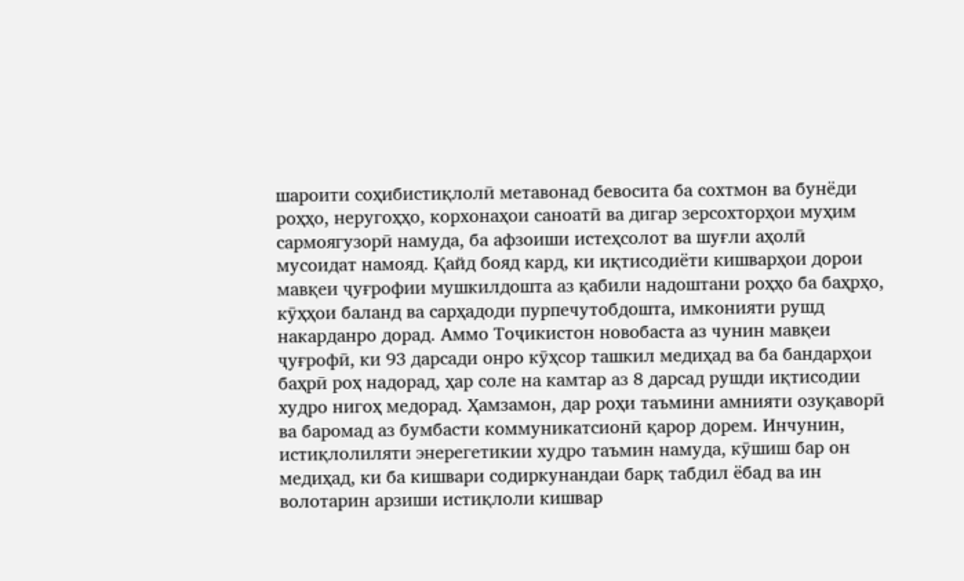шароити соҳибистиқлолӣ метавонад бевосита ба сохтмон ва бунёди роҳҳо, неругоҳҳо, корхонаҳои саноатӣ ва дигар зерсохторҳои муҳим сармоягузорӣ намуда, ба афзоиши истеҳсолот ва шуғли аҳолӣ мусоидат намояд. Қайд бояд кард, ки иқтисодиёти кишварҳои дорои мавқеи ҷуғрофии мушкилдошта аз қабили надоштани роҳҳо ба баҳрҳо, кӯҳҳои баланд ва сарҳадоди пурпечутобдошта, имконияти рушд накарданро дорад. Аммо Тоҷикистон новобаста аз чунин мавқеи ҷуғрофӣ, ки 93 дарсади онро кӯҳсор ташкил медиҳад ва ба бандарҳои баҳрӣ роҳ надорад, ҳар соле на камтар аз 8 дарсад рушди иқтисодии худро нигоҳ медорад. Ҳамзамон, дар роҳи таъмини амнияти озуқаворӣ ва баромад аз бумбасти коммуникатсионӣ қарор дорем. Инчунин, истиқлолиляти энерегетикии худро таъмин намуда, кӯшиш бар он медиҳад, ки ба кишвари содиркунандаи барқ табдил ёбад ва ин волотарин арзиши истиқлоли кишвар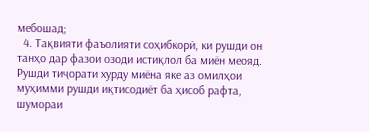мебошад;
  4. Тақвияти фаъолияти соҳибкорӣ, ки рушди он танҳо дар фазои озоди истиқлол ба миён меояд. Рушди тиҷорати хурду миёна яке аз омилҳои муҳимми рушди иқтисодиёт ба ҳисоб рафта, шумораи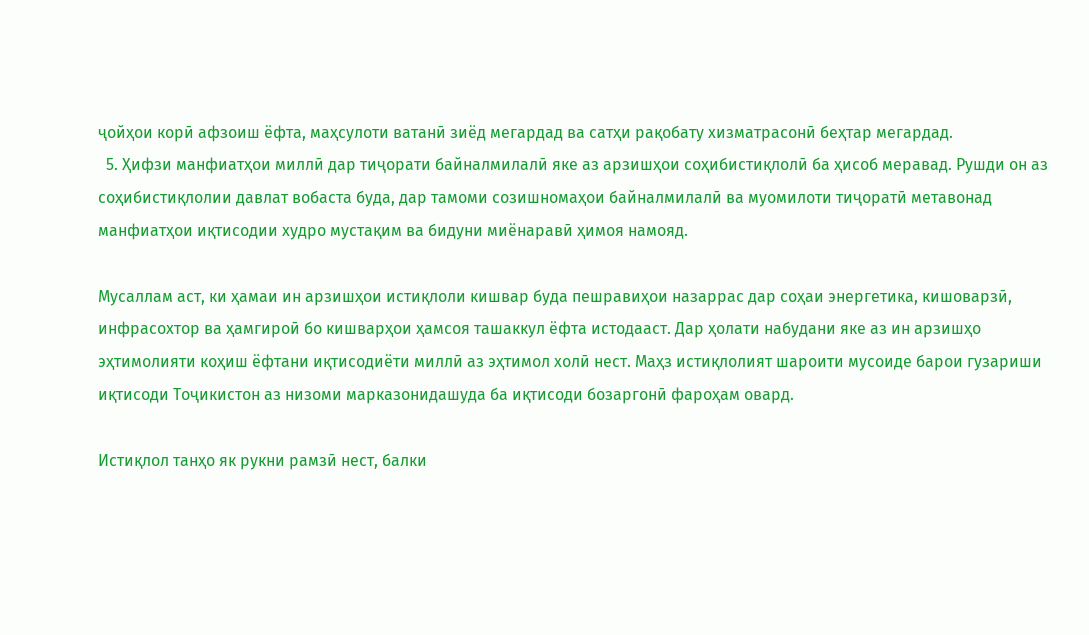ҷойҳои корӣ афзоиш ёфта, маҳсулоти ватанӣ зиёд мегардад ва сатҳи рақобату хизматрасонӣ беҳтар мегардад.
  5. Ҳифзи манфиатҳои миллӣ дар тиҷорати байналмилалӣ яке аз арзишҳои соҳибистиқлолӣ ба ҳисоб меравад. Рушди он аз соҳибистиқлолии давлат вобаста буда, дар тамоми созишномаҳои байналмилалӣ ва муомилоти тиҷоратӣ метавонад манфиатҳои иқтисодии худро мустақим ва бидуни миёнаравӣ ҳимоя намояд.

Мусаллам аст, ки ҳамаи ин арзишҳои истиқлоли кишвар буда пешравиҳои назаррас дар соҳаи энергетика, кишоварзӣ, инфрасохтор ва ҳамгироӣ бо кишварҳои ҳамсоя ташаккул ёфта истодааст. Дар ҳолати набудани яке аз ин арзишҳо эҳтимолияти коҳиш ёфтани иқтисодиёти миллӣ аз эҳтимол холӣ нест. Маҳз истиқлолият шароити мусоиде барои гузариши иқтисоди Тоҷикистон аз низоми марказонидашуда ба иқтисоди бозаргонӣ фароҳам овард.

Истиқлол танҳо як рукни рамзӣ нест, балки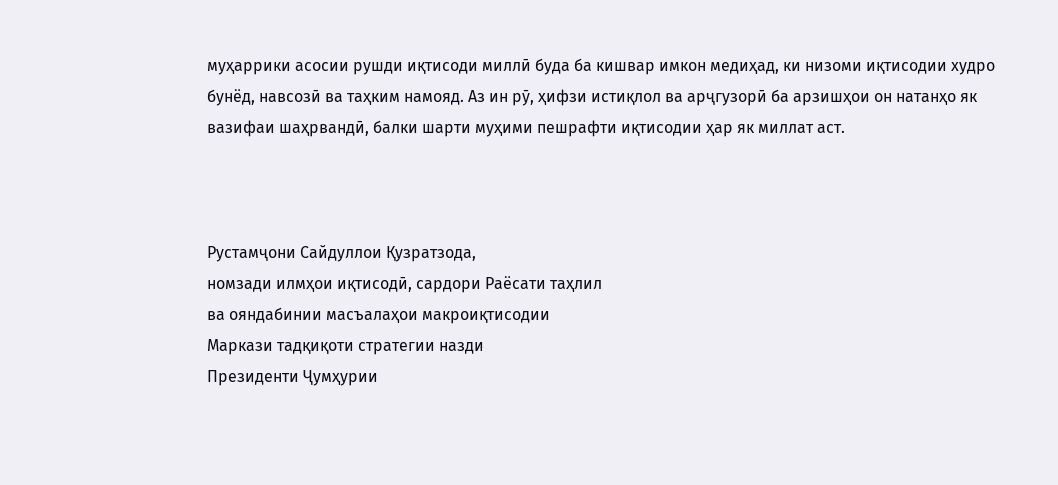муҳаррики асосии рушди иқтисоди миллӣ буда ба кишвар имкон медиҳад, ки низоми иқтисодии худро бунёд, навсозӣ ва таҳким намояд. Аз ин рӯ, ҳифзи истиқлол ва арҷгузорӣ ба арзишҳои он натанҳо як вазифаи шаҳрвандӣ, балки шарти муҳими пешрафти иқтисодии ҳар як миллат аст.



Рустамҷони Сайдуллои Қузратзода,
номзади илмҳои иқтисодӣ, сардори Раёсати таҳлил
ва ояндабинии масъалаҳои макроиқтисодии
Маркази тадқиқоти стратегии назди
Президенти Ҷумҳурии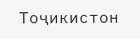Тоҷикистон